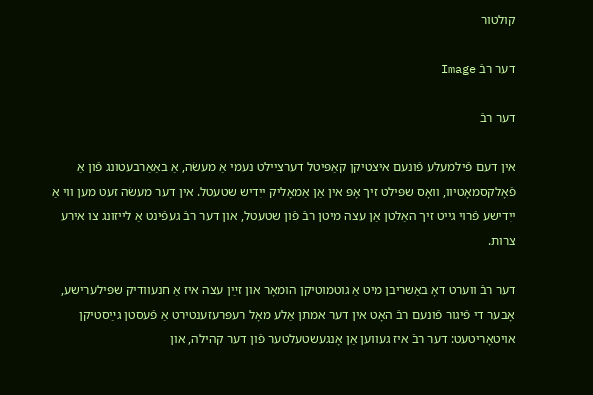קולטור

דער רבֿ Image

דער רבֿ

אין דעם פֿילמעלע פֿונעם איצטיקן קאַפּיטל דערציילט נעמי אַ מעשׂה, אַ באַאַרבעטונג פֿון אַ פֿאָלקסמאָטיוו, וואָס שפּילט זיך אָפּ אין אַן אַמאָליק ייִדיש שטעטל. אין דער מעשׂה זעט מען ווי אַ ייִדישע פֿרוי גייט זיך האַלטן אַן עצה מיטן רבֿ פֿון שטעטל, און דער רבֿ געפֿינט אַ לייזונג צו אירע צרות.

דער רבֿ ווערט דאָ באַשריבן מיט אַ גוטמוטיקן הומאָר און זײַן עצה איז אַ חנעוודיק שפּילערישע, אָבער די פֿיגור פֿונעם רבֿ האָט אין דער אמתן אַלע מאָל רעפּרעזענטירט אַ פֿעסטן גײַסטיקן אויטאָריטעט: דער רבֿ איז געווען אַן אָנגעשטעלטער פֿון דער קהילה, און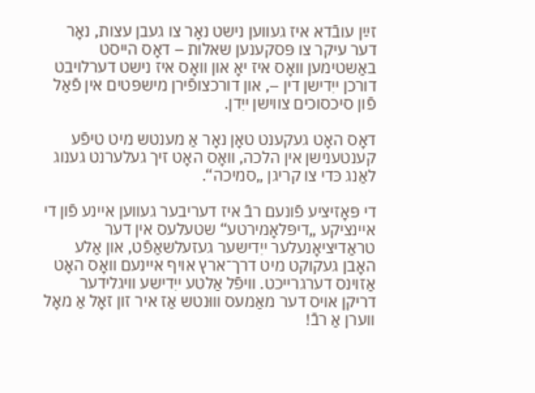זײַן עובֿדא איז געווען נישט נאָר צו געבן עצות, נאָר דער עיקר צו פּסקענען שאלות – דאָס הייסט באַשטימען וואָס איז יאָ און וואָס איז נישט דערלויבט דורכן ייִדישן דין –, און דורכצופֿירן מישפּטים אין פֿאַל פֿון סיכסוכים צווישן ייִדן.

דאָס האָט געקענט טאָן נאָר אַ מענטש מיט טיפֿע קענטענישן אין הלכה, וואָס האָט זיך געלערנט גענוג לאַנג כּדי צו קריגן „סמיכה“.

די פּאָזיציע פֿונעם רבֿ איז דעריבער געווען איינע פֿון די איינציקע „דיפּלאָמירטע“ שטעלעס אין דער טראַדיציאָנעלער ייִדישער געזעלשאַפֿט, און אַלע האָבן געקוקט מיט דרך־ארץ אויף איינעם וואָס האָט אַזוינס דערגרייכט. וויפֿל אַלטע ייִדישע וויגלידער דריקן אויס דער מאַמעס וווּנטש אַז איר זון זאָל אַ מאָל ווערן אַ רבֿ!